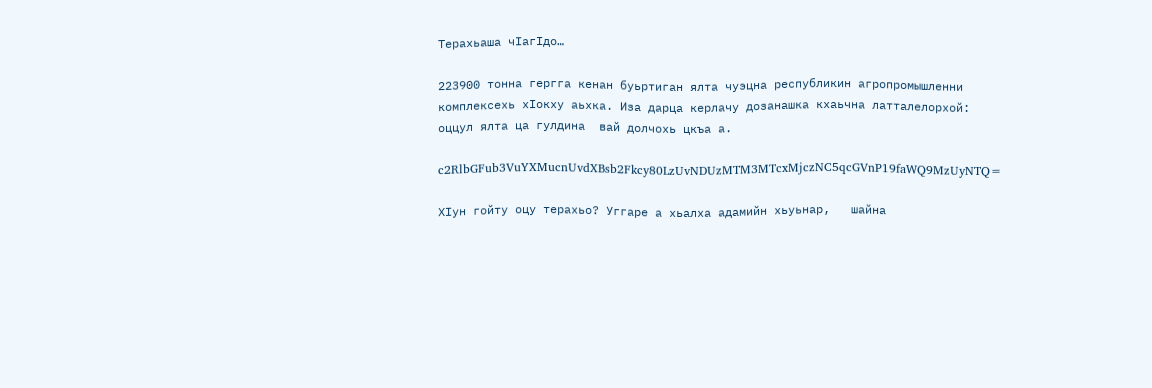Терахьаша чIагIдо…

223900 тонна гергга кенан буьртиган ялта чуэцна республикин агропромышленни комплексехь хIокху аьхка. Иза дарца керлачу дозанашка кхаьчна латталелорхой: оццул ялта ца гулдина  вай долчохь цкъа а.

c2RlbGFub3VuYXMucnUvdXBsb2Fkcy80LzUvNDUzMTM3MTcxMjczNC5qcGVnP19faWQ9MzUyNTQ=

ХIун гойту оцу терахьо? Уггаре а хьалха адамийн хьуьнар,   шайна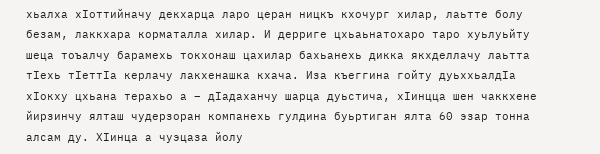хьалха хIоттийначу декхарца ларо церан ницкъ кхочург хилар, лаьтте болу безам, лаккхара корматалла хилар. И дерриге цхьаьнатохаро таро хуьлуьйту шеца тоъалчу барамехь токхонаш цахилар бахьанехь дикка якхделлачу лаьтта тIехь тIеттIа керлачу лакхенашка кхача. Иза къеггина гойту дуьххьалдIа хIокху цхьана терахьо а – дIадаханчу шарца дуьстича, хIинцца шен чаккхене йирзинчу ялташ чудерзоран компанехь гулдина буьртиган ялта 60 эзар тонна алсам ду. ХIинца а чуэцаза йолу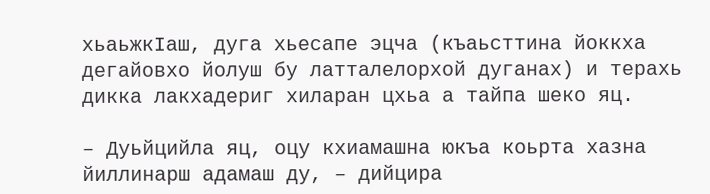хьаьжкIаш, дуга хьесапе эцча (къаьсттина йоккха дегайовхо йолуш бу латталелорхой дуганах) и терахь дикка лакхадериг хиларан цхьа а тайпа шеко яц.

– Дуьйцийла яц, оцу кхиамашна юкъа коьрта хазна йиллинарш адамаш ду, – дийцира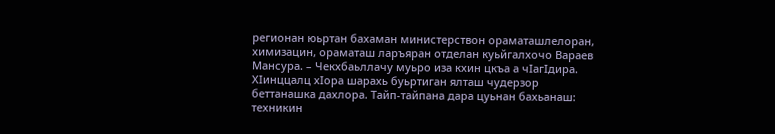регионан юьртан бахаман министерствон ораматашлелоран, химизацин, ораматаш ларъяран отделан куьйгалхочо Вараев Мансура. – Чекхбаьллачу муьро иза кхин цкъа а чIагIдира. ХIинццалц хIора шарахь буьртиган ялташ чудерзор беттанашка дахлора. Тайп-тайпана дара цуьнан бахьанаш: техникин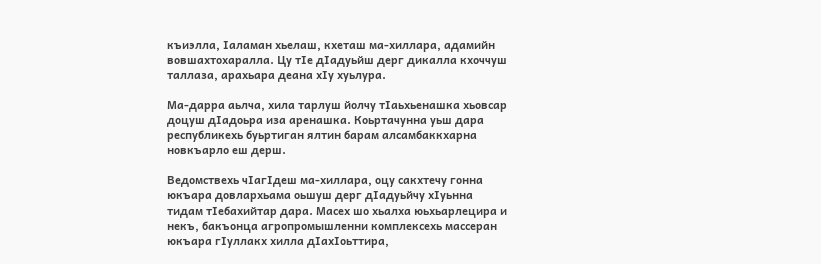къиэлла, Iаламан хьелаш, кхеташ ма-хиллара, адамийн вовшахтохаралла. Цу тIе дIадуьйш дерг дикалла кхоччуш таллаза, арахьара деана хIу хуьлура.

Ма-дарра аьлча, хила тарлуш йолчу тIаьхьенашка хьовсар доцуш дIадоьра иза аренашка. Коьртачунна уьш дара республикехь буьртиган ялтин барам алсамбаккхарна новкъарло еш дерш.

Ведомствехь чIагIдеш ма-хиллара, оцу сакхтечу гонна юкъара довлархьама оьшуш дерг дIадуьйчу хIуьнна тидам тIебахийтар дара. Масех шо хьалха юьхьарлецира и некъ, бакъонца агропромышленни комплексехь массеран юкъара гIуллакх хилла дIахIоьттира,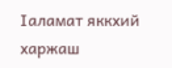Iаламат яккхий харжаш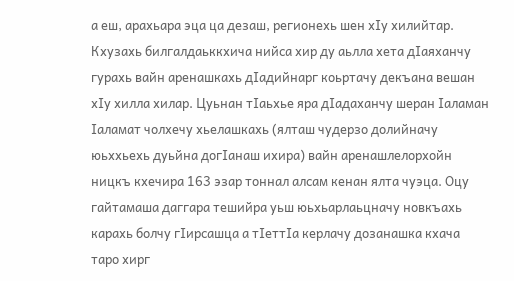а еш, арахьара эца ца дезаш, регионехь шен хIу хилийтар. Кхузахь билгалдаьккхича нийса хир ду аьлла хета дIаяханчу гурахь вайн аренашкахь дIадийнарг коьртачу декъана вешан хIу хилла хилар. Цуьнан тIаьхье яра дIадаханчу шеран Iаламан Iаламат чолхечу хьелашкахь (ялташ чудерзо долийначу юьххьехь дуьйна догIанаш ихира) вайн аренашлелорхойн ницкъ кхечира 163 эзар тоннал алсам кенан ялта чуэца. Оцу гайтамаша даггара тешийра уьш юьхьарлаьцначу новкъахь карахь болчу гIирсашца а тIеттIа керлачу дозанашка кхача таро хирг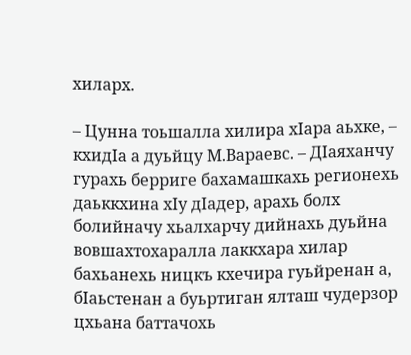хиларх.

– Цунна тоьшалла хилира хIара аьхке, – кхидIа а дуьйцу М.Вараевс. – ДIаяханчу гурахь берриге бахамашкахь регионехь даьккхина хIу дIадер, арахь болх болийначу хьалхарчу дийнахь дуьйна вовшахтохаралла лаккхара хилар бахьанехь ницкъ кхечира гуьйренан а, бIаьстенан а буьртиган ялташ чудерзор цхьана баттачохь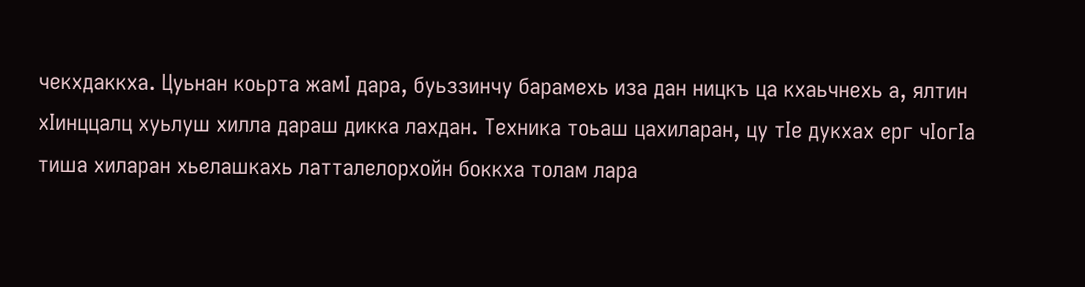чекхдаккха. Цуьнан коьрта жамI дара, буьззинчу барамехь иза дан ницкъ ца кхаьчнехь а, ялтин хIинццалц хуьлуш хилла дараш дикка лахдан. Техника тоьаш цахиларан, цу тIе дукхах ерг чIогIа тиша хиларан хьелашкахь латталелорхойн боккха толам лара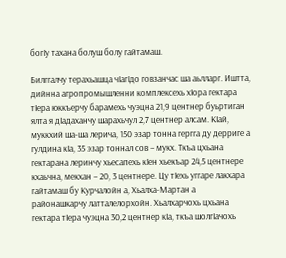богIу тахана болуш болу гайтамаш.

Билггалчу терахьашца чIагIдо говзанчас ша аьлларг. Иштта,  дийнна агропромышленни комплексехь хIора гектара тIера юккъерчу барамехь чуэцна 21,9 центнер буьртиган ялта я дIадаханчу шарахьчул 2,7 центнер алсам. КIай, муккхий ша-ша лерича, 150 эзар тонна гергга ду дерриге а гулдина кIа, 35 эзар тоннал сов – мукх. Ткъа цхьана гектарана леринчу хьесапехь кIен хьекъар 24,5 центнере кхаьчна, мекхан – 20, 3 центнере. Цу тIехь уггаре лакхара гайтамаш бу Курчалойн а, Хьалха-Мартан а районашкарчу латталелорхойн. Хьалхарчохь цхьана гектара тIера чуэцна 30,2 центнер кIа, ткъа шолгIачохь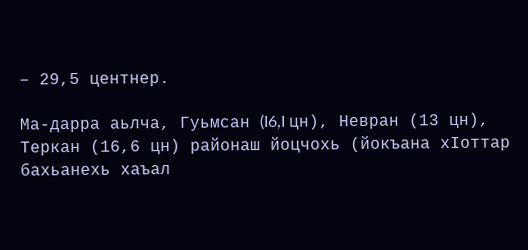– 29,5 центнер.

Ма-дарра аьлча, Гуьмсан (I6,I цн), Невран (13 цн), Теркан (16,6 цн) районаш йоцчохь (йокъана хIоттар бахьанехь хаъал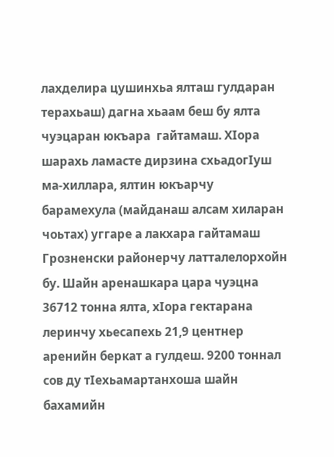лахделира цушинхьа ялташ гулдаран терахьаш) дагна хьаам беш бу ялта чуэцаран юкъара  гайтамаш. ХIора шарахь ламасте дирзина схьадогIуш ма-хиллара, ялтин юкъарчу барамехула (майданаш алсам хиларан чоьтах) уггаре а лакхара гайтамаш Грозненски районерчу латталелорхойн бу. Шайн аренашкара цара чуэцна 36712 тонна ялта, хIора гектарана леринчу хьесапехь 21,9 центнер аренийн беркат а гулдеш. 9200 тоннал сов ду тIехьамартанхоша шайн бахамийн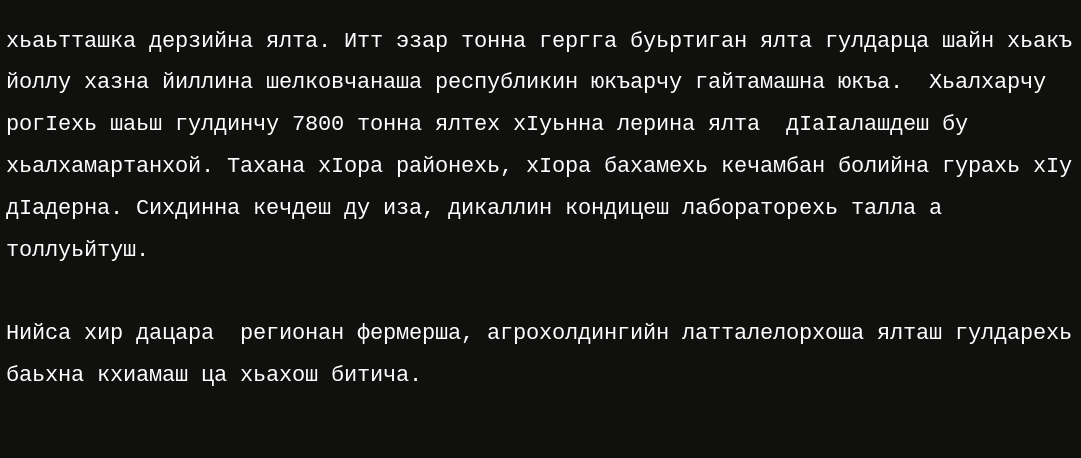хьаьтташка дерзийна ялта. Итт эзар тонна гергга буьртиган ялта гулдарца шайн хьакъ йоллу хазна йиллина шелковчанаша республикин юкъарчу гайтамашна юкъа.  Хьалхарчу рогIехь шаьш гулдинчу 7800 тонна ялтех хIуьнна лерина ялта  дIаIалашдеш бу хьалхамартанхой. Тахана хIора районехь, хIора бахамехь кечамбан болийна гурахь хIу дIадерна. Сихдинна кечдеш ду иза, дикаллин кондицеш лабораторехь талла а толлуьйтуш.

Нийса хир дацара  регионан фермерша, агрохолдингийн латталелорхоша ялташ гулдарехь баьхна кхиамаш ца хьахош битича.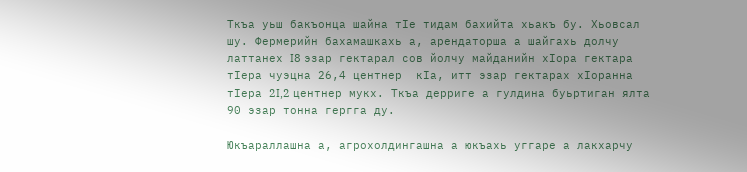Ткъа уьш бакъонца шайна тIе тидам бахийта хьакъ бу. Хьовсал шу. Фермерийн бахамашкахь а, арендаторша а шайгахь долчу латтанех I8 эзар гектарал сов йолчу майданийн хIора гектара тIера чуэцна 26,4 центнер  кIа, итт эзар гектарах хIоранна тIера 2I,2 центнер мукх. Ткъа дерриге а гулдина буьртиган ялта 90 эзар тонна гергга ду.

Юкъараллашна а, агрохолдингашна а юкъахь уггаре а лакхарчу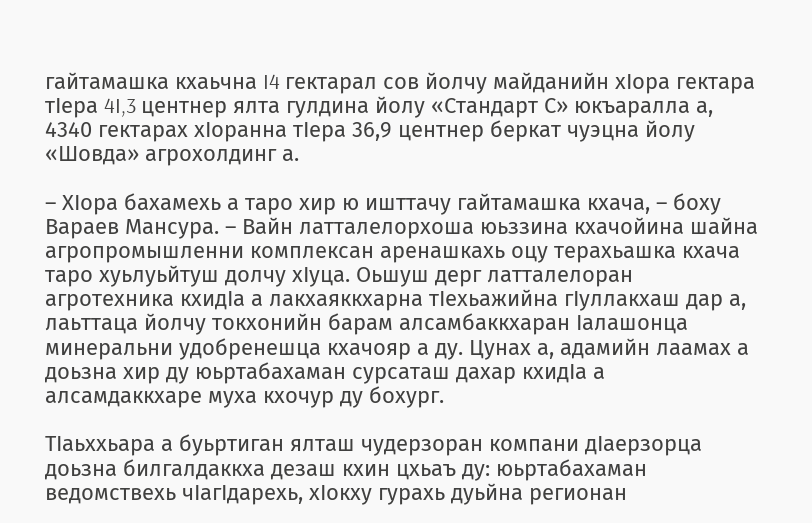гайтамашка кхаьчна I4 гектарал сов йолчу майданийн хIора гектара тIера 4I,3 центнер ялта гулдина йолу «Стандарт С» юкъаралла а, 4340 гектарах хIоранна тIера 36,9 центнер беркат чуэцна йолу «Шовда» агрохолдинг а.

– ХIора бахамехь а таро хир ю ишттачу гайтамашка кхача, – боху Вараев Мансура. – Вайн латталелорхоша юьззина кхачойина шайна агропромышленни комплексан аренашкахь оцу терахьашка кхача таро хуьлуьйтуш долчу хIуца. Оьшуш дерг латталелоран агротехника кхидIа а лакхаяккхарна тIехьажийна гIуллакхаш дар а, лаьттаца йолчу токхонийн барам алсамбаккхаран Iалашонца минеральни удобренешца кхачояр а ду. Цунах а, адамийн лаамах а доьзна хир ду юьртабахаман сурсаташ дахар кхидIа а алсамдаккхаре муха кхочур ду бохург.

ТIаьххьара а буьртиган ялташ чудерзоран компани дIаерзорца доьзна билгалдаккха дезаш кхин цхьаъ ду: юьртабахаман ведомствехь чIагIдарехь, хIокху гурахь дуьйна регионан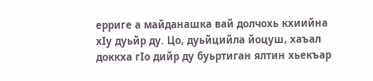ерриге а майданашка вай долчохь кхиийна хIу дуьйр ду. Цо, дуьйцийла йоцуш, хаъал доккха гIо дийр ду буьртиган ялтин хьекъар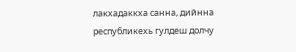лакхадаккха санна, дийнна республикехь гулдеш долчу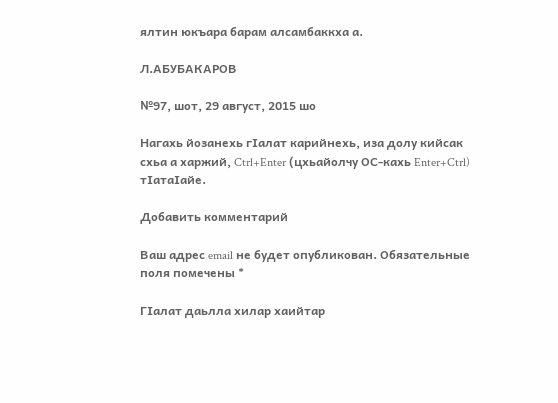ялтин юкъара барам алсамбаккха а.

Л.АБУБАКАРОВ

№97, шот, 29 август, 2015 шо

Нагахь йозанехь гIалат карийнехь, иза долу кийсак схьа а харжий, Ctrl+Enter (цхьайолчу ОС-кахь Enter+Ctrl) тIатаIайе.

Добавить комментарий

Ваш адрес email не будет опубликован. Обязательные поля помечены *

ГIалат даьлла хилар хаийтар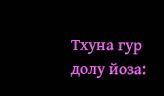Тхуна гур долу йоза: